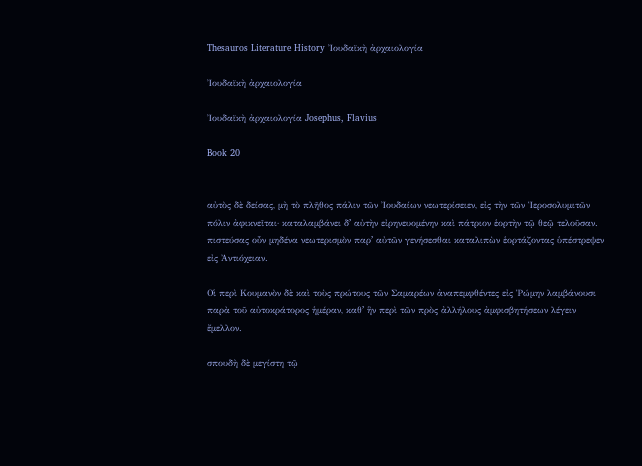Thesauros Literature History Ἰουδαϊκὴ ἀρχαιολογία

Ἰουδαϊκὴ ἀρχαιολογία

Ἰουδαϊκὴ ἀρχαιολογία Josephus, Flavius

Book 20


αὐτὸς δὲ δείσας, μὴ τὸ πλῆθος πάλιν τῶν Ἰουδαίων νεωτερίσειεν, εἰς τὴν τῶν Ἱεροσολυμιτῶν πόλιν ἀφικνεῖται· καταλαμβάνει δʼ αὐτὴν εἰρηνευομένην καὶ πάτριον ἑορτὴν τῷ θεῷ τελοῦσαν. πιστεύσας οὖν μηδένα νεωτερισμὸν παρʼ αὐτῶν γενήσεσθαι καταλιπὼν ἑορτάζοντας ὑπέστρεψεν εἰς Ἀντιόχειαν.

Οἱ περὶ Κουμανὸν δὲ καὶ τοὺς πρώτους τῶν Σαμαρέων ἀναπεμφθέντες εἰς Ῥώμην λαμβάνουσι παρὰ τοῦ αὐτοκράτορος ἡμέραν, καθʼ ἣν περὶ τῶν πρὸς ἀλλήλους ἀμφισβητήσεων λέγειν ἔμελλον.

σπουδὴ δὲ μεγίστη τῷ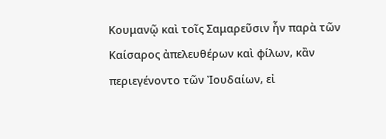Κουμανῷ καὶ τοῖς Σαμαρεῦσιν ἦν παρὰ τῶν Καίσαρος ἀπελευθέρων καὶ φίλων, κἂν περιεγένοντο τῶν Ἰουδαίων, εἰ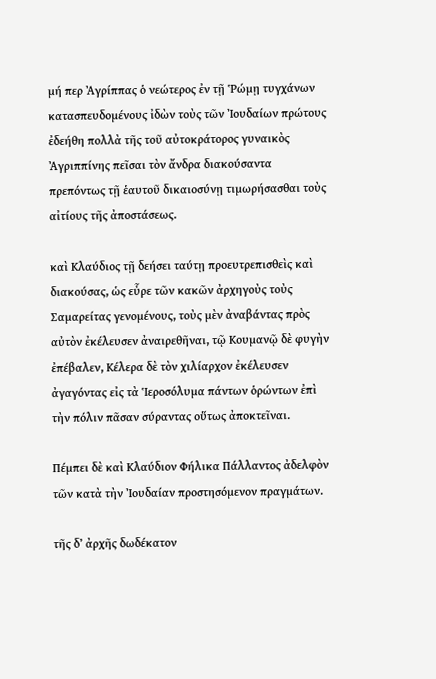μή περ Ἀγρίππας ὁ νεώτερος ἐν τῇ Ῥώμῃ τυγχάνων κατασπευδομένους ἰδὼν τοὺς τῶν Ἰουδαίων πρώτους ἐδεήθη πολλὰ τῆς τοῦ αὐτοκράτορος γυναικὸς Ἀγριππίνης πεῖσαι τὸν ἄνδρα διακούσαντα πρεπόντως τῇ ἑαυτοῦ δικαιοσύνῃ τιμωρήσασθαι τοὺς αἰτίους τῆς ἀποστάσεως.

καὶ Κλαύδιος τῇ δεήσει ταύτῃ προευτρεπισθεὶς καὶ διακούσας, ὡς εὗρε τῶν κακῶν ἀρχηγοὺς τοὺς Σαμαρείτας γενομένους, τοὺς μὲν ἀναβάντας πρὸς αὐτὸν ἐκέλευσεν ἀναιρεθῆναι, τῷ Κουμανῷ δὲ φυγὴν ἐπέβαλεν, Κέλερα δὲ τὸν χιλίαρχον ἐκέλευσεν ἀγαγόντας εἰς τὰ Ἱεροσόλυμα πάντων ὁρώντων ἐπὶ τὴν πόλιν πᾶσαν σύραντας οὕτως ἀποκτεῖναι.

Πέμπει δὲ καὶ Κλαύδιον Φήλικα Πάλλαντος ἀδελφὸν τῶν κατὰ τὴν Ἰουδαίαν προστησόμενον πραγμάτων.

τῆς δʼ ἀρχῆς δωδέκατον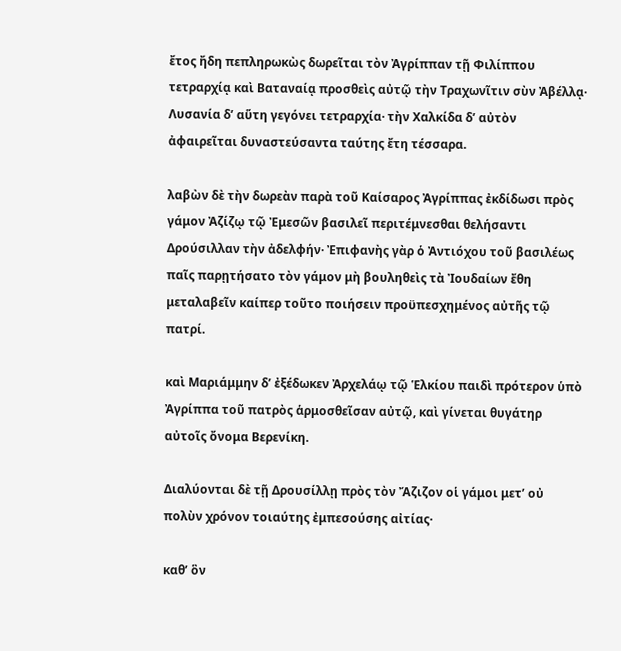ἔτος ἤδη πεπληρωκὼς δωρεῖται τὸν Ἀγρίππαν τῇ Φιλίππου τετραρχίᾳ καὶ Βαταναίᾳ προσθεὶς αὐτῷ τὴν Τραχωνῖτιν σὺν Ἀβέλλᾳ· Λυσανία δʼ αὕτη γεγόνει τετραρχία· τὴν Χαλκίδα δʼ αὐτὸν ἀφαιρεῖται δυναστεύσαντα ταύτης ἔτη τέσσαρα.

λαβὼν δὲ τὴν δωρεὰν παρὰ τοῦ Καίσαρος Ἀγρίππας ἐκδίδωσι πρὸς γάμον Ἀζίζῳ τῷ Ἐμεσῶν βασιλεῖ περιτέμνεσθαι θελήσαντι Δρούσιλλαν τὴν ἀδελφήν· Ἐπιφανὴς γὰρ ὁ Ἀντιόχου τοῦ βασιλέως παῖς παρῃτήσατο τὸν γάμον μὴ βουληθεὶς τὰ Ἰουδαίων ἔθη μεταλαβεῖν καίπερ τοῦτο ποιήσειν προϋπεσχημένος αὐτῆς τῷ πατρί.

καὶ Μαριάμμην δʼ ἐξέδωκεν Ἀρχελάῳ τῷ Ἑλκίου παιδὶ πρότερον ὑπὸ Ἀγρίππα τοῦ πατρὸς ἁρμοσθεῖσαν αὐτῷ, καὶ γίνεται θυγάτηρ αὐτοῖς ὄνομα Βερενίκη.

Διαλύονται δὲ τῇ Δρουσίλλῃ πρὸς τὸν Ἄζιζον οἱ γάμοι μετʼ οὐ πολὺν χρόνον τοιαύτης ἐμπεσούσης αἰτίας·

καθʼ ὃν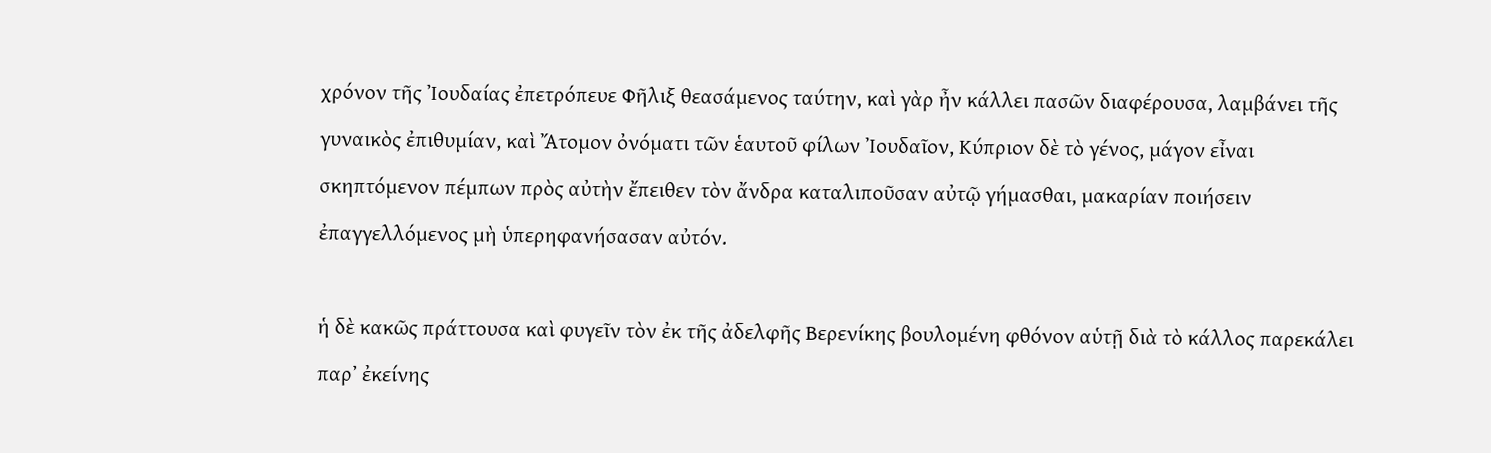χρόνον τῆς Ἰουδαίας ἐπετρόπευε Φῆλιξ θεασάμενος ταύτην, καὶ γὰρ ἦν κάλλει πασῶν διαφέρουσα, λαμβάνει τῆς γυναικὸς ἐπιθυμίαν, καὶ Ἄτομον ὀνόματι τῶν ἑαυτοῦ φίλων Ἰουδαῖον, Κύπριον δὲ τὸ γένος, μάγον εἶναι σκηπτόμενον πέμπων πρὸς αὐτὴν ἔπειθεν τὸν ἄνδρα καταλιποῦσαν αὐτῷ γήμασθαι, μακαρίαν ποιήσειν ἐπαγγελλόμενος μὴ ὑπερηφανήσασαν αὐτόν.

ἡ δὲ κακῶς πράττουσα καὶ φυγεῖν τὸν ἐκ τῆς ἀδελφῆς Βερενίκης βουλομένη φθόνον αὑτῇ διὰ τὸ κάλλος παρεκάλει παρʼ ἐκείνης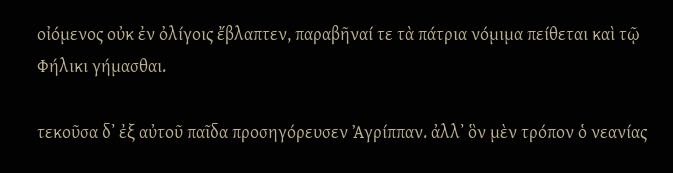οἰόμενος οὐκ ἐν ὀλίγοις ἔβλαπτεν, παραβῆναί τε τὰ πάτρια νόμιμα πείθεται καὶ τῷ Φήλικι γήμασθαι.

τεκοῦσα δʼ ἐξ αὐτοῦ παῖδα προσηγόρευσεν Ἀγρίππαν. ἀλλʼ ὃν μὲν τρόπον ὁ νεανίας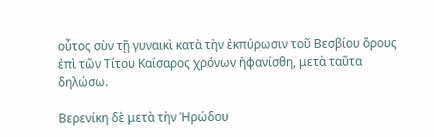οὗτος σὺν τῇ γυναικὶ κατὰ τὴν ἐκπύρωσιν τοῦ Βεσβίου ὄρους ἐπὶ τῶν Τίτου Καίσαρος χρόνων ἠφανίσθη, μετὰ ταῦτα δηλώσω.

Βερενίκη δὲ μετὰ τὴν Ἡρώδου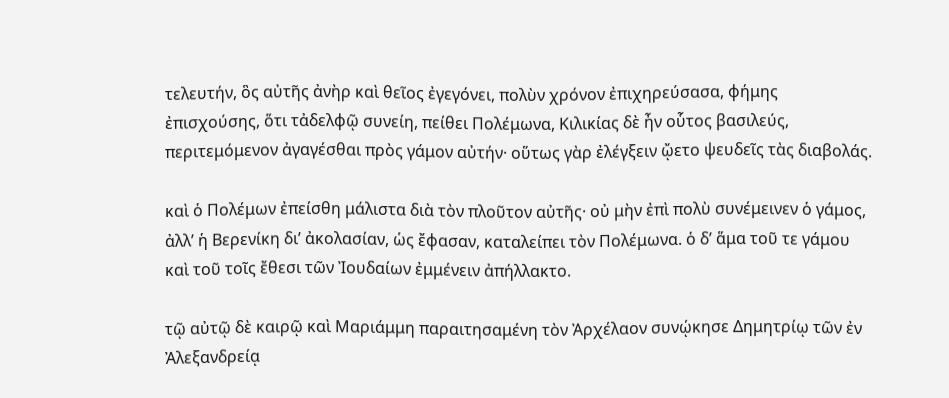τελευτήν, ὃς αὐτῆς ἀνὴρ καὶ θεῖος ἐγεγόνει, πολὺν χρόνον ἐπιχηρεύσασα, φήμης ἐπισχούσης, ὅτι τἀδελφῷ συνείη, πείθει Πολέμωνα, Κιλικίας δὲ ἦν οὗτος βασιλεύς, περιτεμόμενον ἀγαγέσθαι πρὸς γάμον αὐτήν· οὕτως γὰρ ἐλέγξειν ᾤετο ψευδεῖς τὰς διαβολάς.

καὶ ὁ Πολέμων ἐπείσθη μάλιστα διὰ τὸν πλοῦτον αὐτῆς· οὐ μὴν ἐπὶ πολὺ συνέμεινεν ὁ γάμος, ἀλλʼ ἡ Βερενίκη διʼ ἀκολασίαν, ὡς ἔφασαν, καταλείπει τὸν Πολέμωνα. ὁ δʼ ἅμα τοῦ τε γάμου καὶ τοῦ τοῖς ἔθεσι τῶν Ἰουδαίων ἐμμένειν ἀπήλλακτο.

τῷ αὐτῷ δὲ καιρῷ καὶ Μαριάμμη παραιτησαμένη τὸν Ἀρχέλαον συνῴκησε Δημητρίῳ τῶν ἐν Ἀλεξανδρείᾳ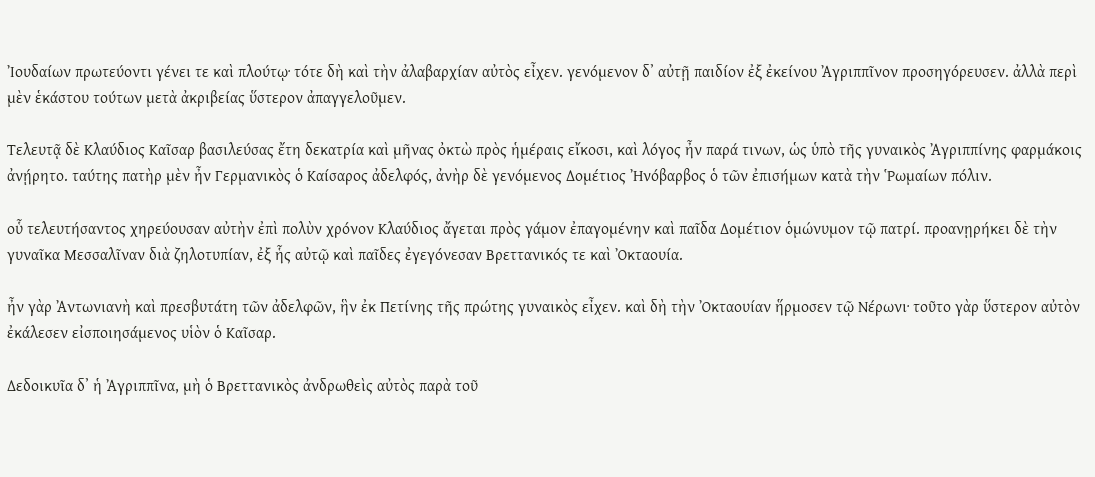Ἰουδαίων πρωτεύοντι γένει τε καὶ πλούτῳ· τότε δὴ καὶ τὴν ἀλαβαρχίαν αὐτὸς εἶχεν. γενόμενον δʼ αὐτῇ παιδίον ἐξ ἐκείνου Ἀγριππῖνον προσηγόρευσεν. ἀλλὰ περὶ μὲν ἑκάστου τούτων μετὰ ἀκριβείας ὕστερον ἀπαγγελοῦμεν.

Τελευτᾷ δὲ Κλαύδιος Καῖσαρ βασιλεύσας ἔτη δεκατρία καὶ μῆνας ὀκτὼ πρὸς ἡμέραις εἴκοσι, καὶ λόγος ἦν παρά τινων, ὡς ὑπὸ τῆς γυναικὸς Ἀγριππίνης φαρμάκοις ἀνῄρητο. ταύτης πατὴρ μὲν ἦν Γερμανικὸς ὁ Καίσαρος ἀδελφός, ἀνὴρ δὲ γενόμενος Δομέτιος Ἠνόβαρβος ὁ τῶν ἐπισήμων κατὰ τὴν Ῥωμαίων πόλιν.

οὗ τελευτήσαντος χηρεύουσαν αὐτὴν ἐπὶ πολὺν χρόνον Κλαύδιος ἄγεται πρὸς γάμον ἐπαγομένην καὶ παῖδα Δομέτιον ὁμώνυμον τῷ πατρί. προανῃρήκει δὲ τὴν γυναῖκα Μεσσαλῖναν διὰ ζηλοτυπίαν, ἐξ ἧς αὐτῷ καὶ παῖδες ἐγεγόνεσαν Βρεττανικός τε καὶ Ὀκταουία.

ἦν γὰρ Ἀντωνιανὴ καὶ πρεσβυτάτη τῶν ἀδελφῶν, ἣν ἐκ Πετίνης τῆς πρώτης γυναικὸς εἶχεν. καὶ δὴ τὴν Ὀκταουίαν ἥρμοσεν τῷ Νέρωνι· τοῦτο γὰρ ὕστερον αὐτὸν ἐκάλεσεν εἰσποιησάμενος υἱὸν ὁ Καῖσαρ.

Δεδοικυῖα δʼ ἡ Ἀγριππῖνα, μὴ ὁ Βρεττανικὸς ἀνδρωθεὶς αὐτὸς παρὰ τοῦ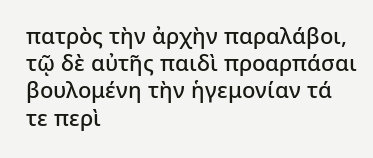πατρὸς τὴν ἀρχὴν παραλάβοι, τῷ δὲ αὐτῆς παιδὶ προαρπάσαι βουλομένη τὴν ἡγεμονίαν τά τε περὶ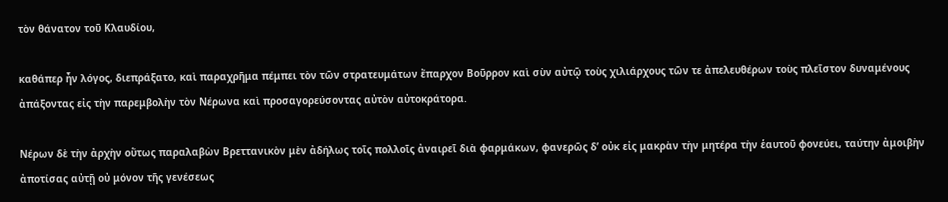τὸν θάνατον τοῦ Κλαυδίου,

καθάπερ ἦν λόγος, διεπράξατο, καὶ παραχρῆμα πέμπει τὸν τῶν στρατευμάτων ἔπαρχον Βοῦρρον καὶ σὺν αὐτῷ τοὺς χιλιάρχους τῶν τε ἀπελευθέρων τοὺς πλεῖστον δυναμένους ἀπάξοντας εἰς τὴν παρεμβολὴν τὸν Νέρωνα καὶ προσαγορεύσοντας αὐτὸν αὐτοκράτορα.

Νέρων δὲ τὴν ἀρχὴν οὕτως παραλαβὼν Βρεττανικὸν μὲν ἀδήλως τοῖς πολλοῖς ἀναιρεῖ διὰ φαρμάκων, φανερῶς δʼ οὐκ εἰς μακρὰν τὴν μητέρα τὴν ἑαυτοῦ φονεύει, ταύτην ἀμοιβὴν ἀποτίσας αὐτῇ οὐ μόνον τῆς γενέσεως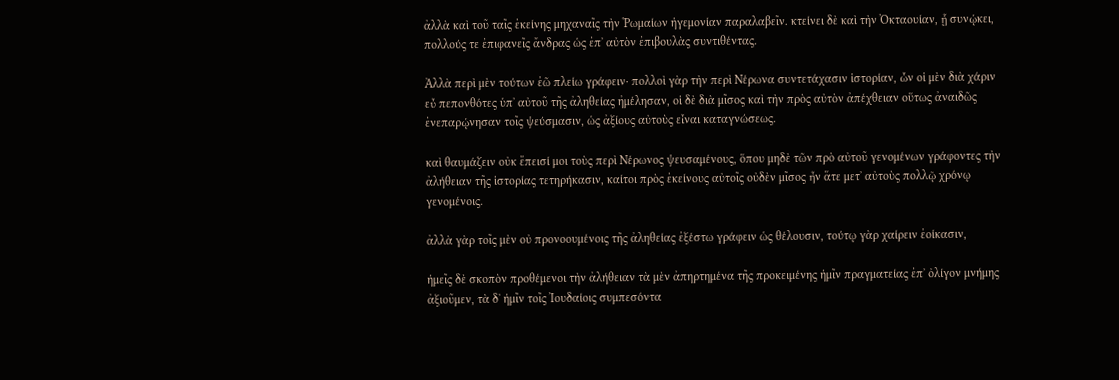ἀλλὰ καὶ τοῦ ταῖς ἐκείνης μηχαναῖς τὴν Ῥωμαίων ἡγεμονίαν παραλαβεῖν. κτείνει δὲ καὶ τὴν Ὀκταουίαν, ᾗ συνῴκει, πολλούς τε ἐπιφανεῖς ἄνδρας ὡς ἐπʼ αὐτὸν ἐπιβουλὰς συντιθέντας.

Ἀλλὰ περὶ μὲν τούτων ἐῶ πλείω γράφειν· πολλοὶ γὰρ τὴν περὶ Νέρωνα συντετάχασιν ἱστορίαν, ὧν οἱ μὲν διὰ χάριν εὖ πεπονθότες ὑπʼ αὐτοῦ τῆς ἀληθείας ἠμέλησαν, οἱ δὲ διὰ μῖσος καὶ τὴν πρὸς αὐτὸν ἀπέχθειαν οὕτως ἀναιδῶς ἐνεπαρῴνησαν τοῖς ψεύσμασιν, ὡς ἀξίους αὐτοὺς εἶναι καταγνώσεως.

καὶ θαυμάζειν οὐκ ἔπεισί μοι τοὺς περὶ Νέρωνος ψευσαμένους, ὅπου μηδὲ τῶν πρὸ αὐτοῦ γενομένων γράφοντες τὴν ἀλήθειαν τῆς ἱστορίας τετηρήκασιν, καίτοι πρὸς ἐκείνους αὐτοῖς οὐδὲν μῖσος ἦν ἅτε μετʼ αὐτοὺς πολλῷ χρόνῳ γενομένοις.

ἀλλὰ γὰρ τοῖς μὲν οὐ προνοουμένοις τῆς ἀληθείας ἐξέστω γράφειν ὡς θέλουσιν, τούτῳ γὰρ χαίρειν ἐοίκασιν,

ἡμεῖς δὲ σκοπὸν προθέμενοι τὴν ἀλήθειαν τὰ μὲν ἀπηρτημένα τῆς προκειμένης ἡμῖν πραγματείας ἐπʼ ὀλίγον μνήμης ἀξιοῦμεν, τὰ δʼ ἡμῖν τοῖς Ἰουδαίοις συμπεσόντα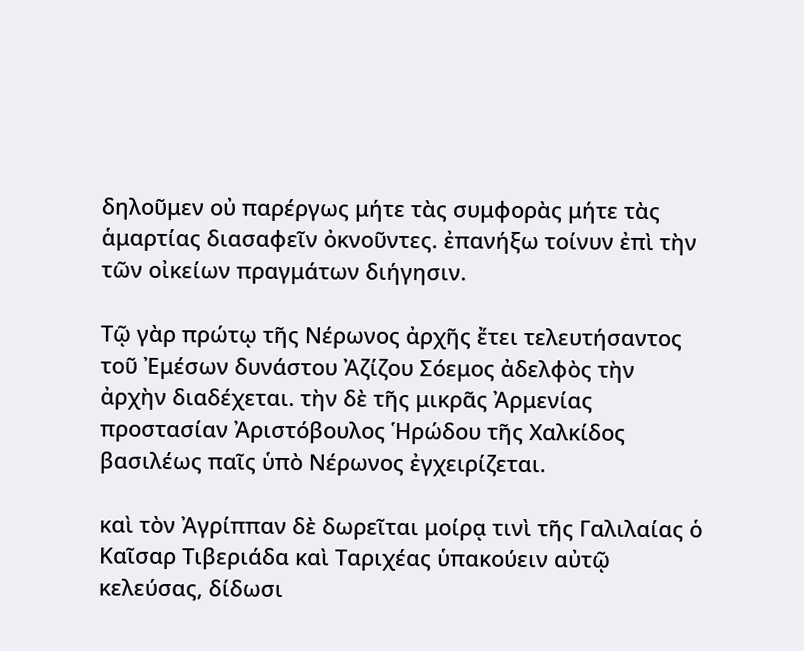δηλοῦμεν οὐ παρέργως μήτε τὰς συμφορὰς μήτε τὰς ἁμαρτίας διασαφεῖν ὀκνοῦντες. ἐπανήξω τοίνυν ἐπὶ τὴν τῶν οἰκείων πραγμάτων διήγησιν.

Τῷ γὰρ πρώτῳ τῆς Νέρωνος ἀρχῆς ἔτει τελευτήσαντος τοῦ Ἐμέσων δυνάστου Ἀζίζου Σόεμος ἀδελφὸς τὴν ἀρχὴν διαδέχεται. τὴν δὲ τῆς μικρᾶς Ἀρμενίας προστασίαν Ἀριστόβουλος Ἡρώδου τῆς Χαλκίδος βασιλέως παῖς ὑπὸ Νέρωνος ἐγχειρίζεται.

καὶ τὸν Ἀγρίππαν δὲ δωρεῖται μοίρᾳ τινὶ τῆς Γαλιλαίας ὁ Καῖσαρ Τιβεριάδα καὶ Ταριχέας ὑπακούειν αὐτῷ κελεύσας, δίδωσι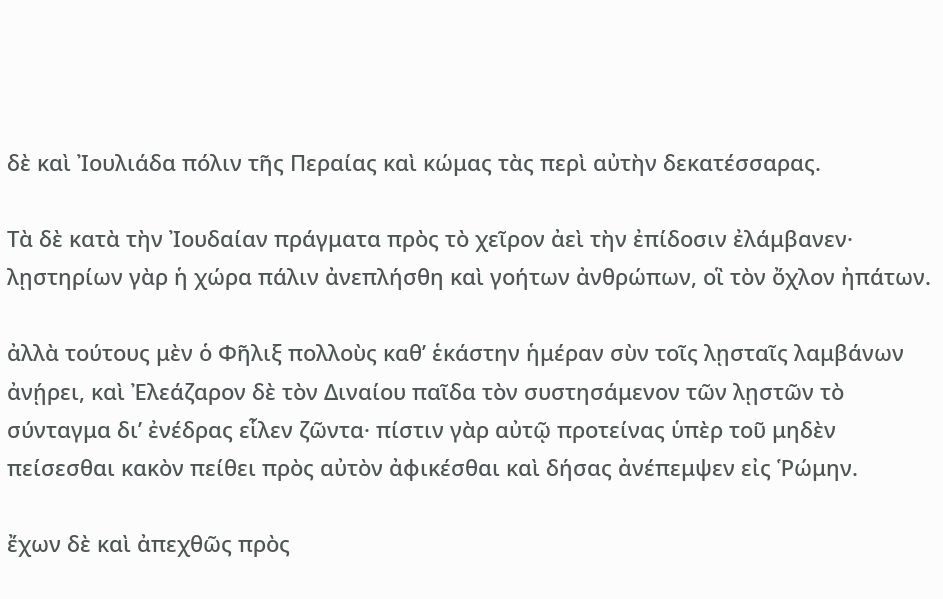δὲ καὶ Ἰουλιάδα πόλιν τῆς Περαίας καὶ κώμας τὰς περὶ αὐτὴν δεκατέσσαρας.

Τὰ δὲ κατὰ τὴν Ἰουδαίαν πράγματα πρὸς τὸ χεῖρον ἀεὶ τὴν ἐπίδοσιν ἐλάμβανεν· λῃστηρίων γὰρ ἡ χώρα πάλιν ἀνεπλήσθη καὶ γοήτων ἀνθρώπων, οἳ τὸν ὄχλον ἠπάτων.

ἀλλὰ τούτους μὲν ὁ Φῆλιξ πολλοὺς καθʼ ἑκάστην ἡμέραν σὺν τοῖς λῃσταῖς λαμβάνων ἀνῄρει, καὶ Ἐλεάζαρον δὲ τὸν Διναίου παῖδα τὸν συστησάμενον τῶν λῃστῶν τὸ σύνταγμα διʼ ἐνέδρας εἷλεν ζῶντα· πίστιν γὰρ αὐτῷ προτείνας ὑπὲρ τοῦ μηδὲν πείσεσθαι κακὸν πείθει πρὸς αὐτὸν ἀφικέσθαι καὶ δήσας ἀνέπεμψεν εἰς Ῥώμην.

ἔχων δὲ καὶ ἀπεχθῶς πρὸς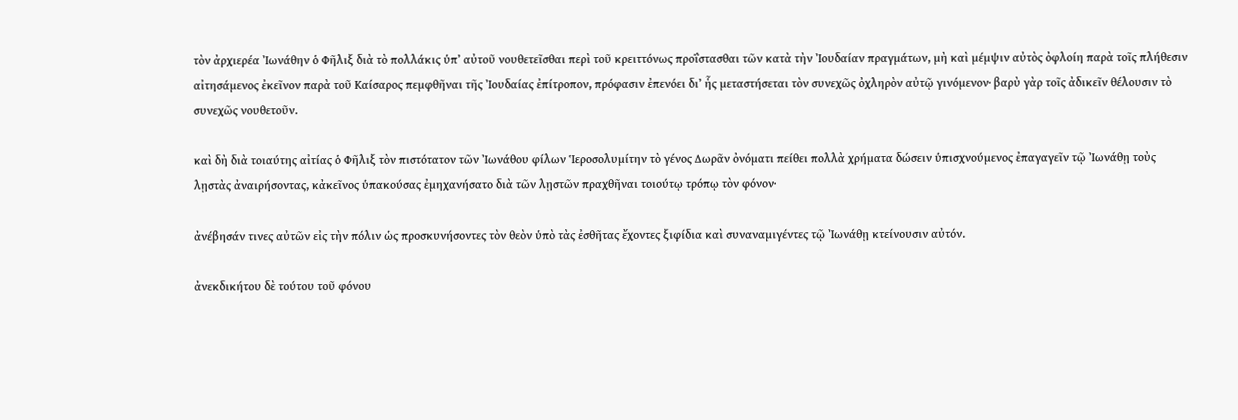τὸν ἀρχιερέα Ἰωνάθην ὁ Φῆλιξ διὰ τὸ πολλάκις ὑπʼ αὐτοῦ νουθετεῖσθαι περὶ τοῦ κρειττόνως προΐστασθαι τῶν κατὰ τὴν Ἰουδαίαν πραγμάτων, μὴ καὶ μέμψιν αὐτὸς ὀφλοίη παρὰ τοῖς πλήθεσιν αἰτησάμενος ἐκεῖνον παρὰ τοῦ Καίσαρος πεμφθῆναι τῆς Ἰουδαίας ἐπίτροπον, πρόφασιν ἐπενόει διʼ ἧς μεταστήσεται τὸν συνεχῶς ὀχληρὸν αὐτῷ γινόμενον· βαρὺ γὰρ τοῖς ἀδικεῖν θέλουσιν τὸ συνεχῶς νουθετοῦν.

καὶ δὴ διὰ τοιαύτης αἰτίας ὁ Φῆλιξ τὸν πιστότατον τῶν Ἰωνάθου φίλων Ἱεροσολυμίτην τὸ γένος Δωρᾶν ὀνόματι πείθει πολλὰ χρήματα δώσειν ὑπισχνούμενος ἐπαγαγεῖν τῷ Ἰωνάθῃ τοὺς λῃστὰς ἀναιρήσοντας, κἀκεῖνος ὑπακούσας ἐμηχανήσατο διὰ τῶν λῃστῶν πραχθῆναι τοιούτῳ τρόπῳ τὸν φόνον·

ἀνέβησάν τινες αὐτῶν εἰς τὴν πόλιν ὡς προσκυνήσοντες τὸν θεὸν ὑπὸ τὰς ἐσθῆτας ἔχοντες ξιφίδια καὶ συναναμιγέντες τῷ Ἰωνάθῃ κτείνουσιν αὐτόν.

ἀνεκδικήτου δὲ τούτου τοῦ φόνου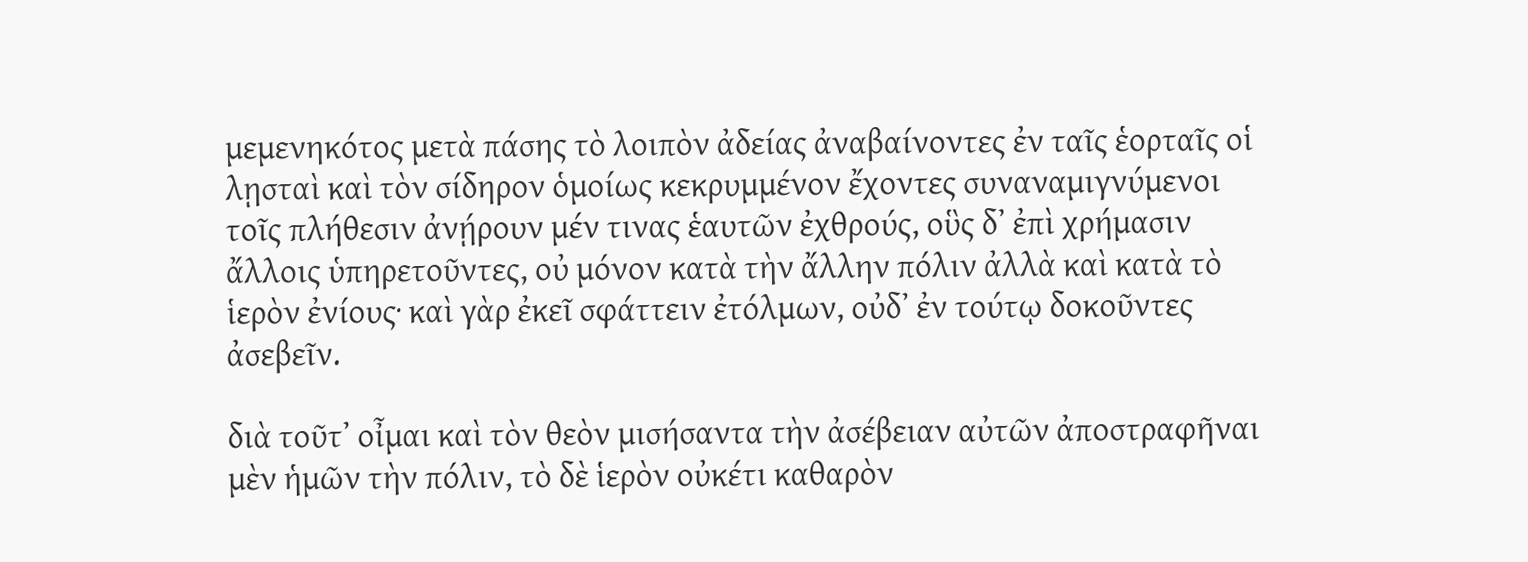μεμενηκότος μετὰ πάσης τὸ λοιπὸν ἀδείας ἀναβαίνοντες ἐν ταῖς ἑορταῖς οἱ λῃσταὶ καὶ τὸν σίδηρον ὁμοίως κεκρυμμένον ἔχοντες συναναμιγνύμενοι τοῖς πλήθεσιν ἀνῄρουν μέν τινας ἑαυτῶν ἐχθρούς, οὓς δʼ ἐπὶ χρήμασιν ἄλλοις ὑπηρετοῦντες, οὐ μόνον κατὰ τὴν ἄλλην πόλιν ἀλλὰ καὶ κατὰ τὸ ἱερὸν ἐνίους· καὶ γὰρ ἐκεῖ σφάττειν ἐτόλμων, οὐδʼ ἐν τούτῳ δοκοῦντες ἀσεβεῖν.

διὰ τοῦτʼ οἶμαι καὶ τὸν θεὸν μισήσαντα τὴν ἀσέβειαν αὐτῶν ἀποστραφῆναι μὲν ἡμῶν τὴν πόλιν, τὸ δὲ ἱερὸν οὐκέτι καθαρὸν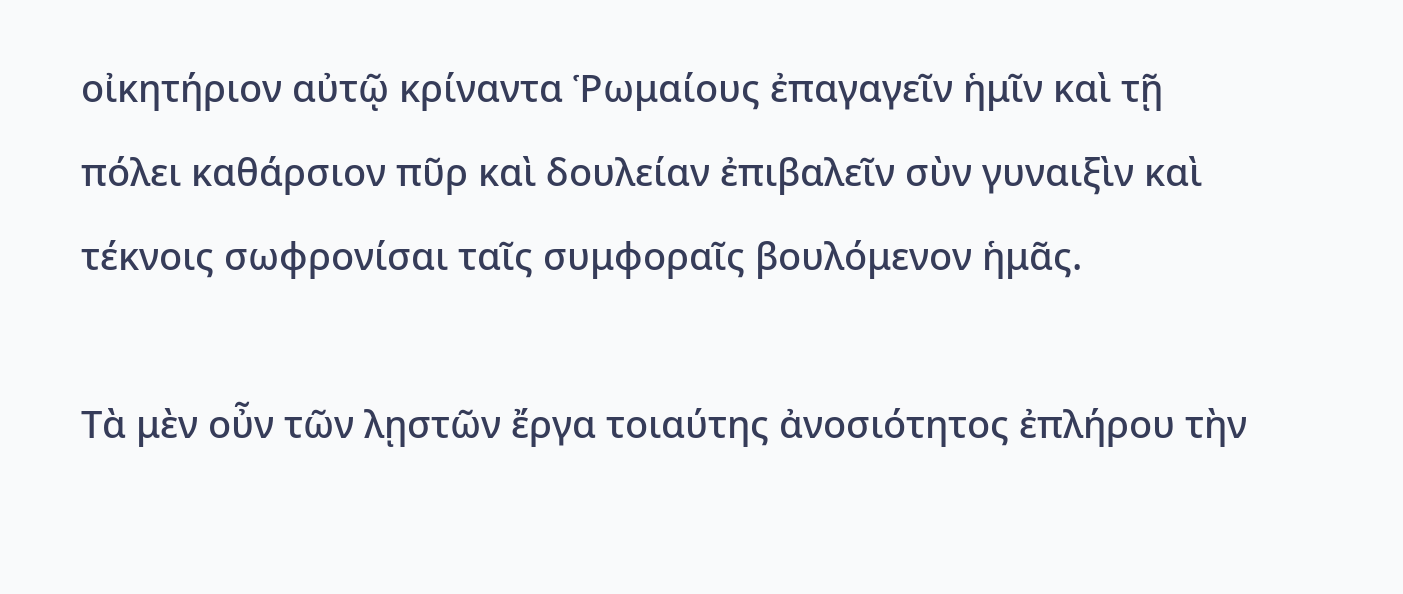οἰκητήριον αὐτῷ κρίναντα Ῥωμαίους ἐπαγαγεῖν ἡμῖν καὶ τῇ πόλει καθάρσιον πῦρ καὶ δουλείαν ἐπιβαλεῖν σὺν γυναιξὶν καὶ τέκνοις σωφρονίσαι ταῖς συμφοραῖς βουλόμενον ἡμᾶς.

Τὰ μὲν οὖν τῶν λῃστῶν ἔργα τοιαύτης ἀνοσιότητος ἐπλήρου τὴν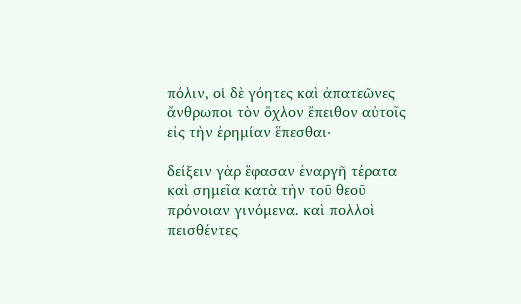πόλιν, οἱ δὲ γόητες καὶ ἀπατεῶνες ἄνθρωποι τὸν ὄχλον ἔπειθον αὐτοῖς εἰς τὴν ἐρημίαν ἕπεσθαι·

δείξειν γὰρ ἔφασαν ἐναργῆ τέρατα καὶ σημεῖα κατὰ τὴν τοῦ θεοῦ πρόνοιαν γινόμενα. καὶ πολλοὶ πεισθέντες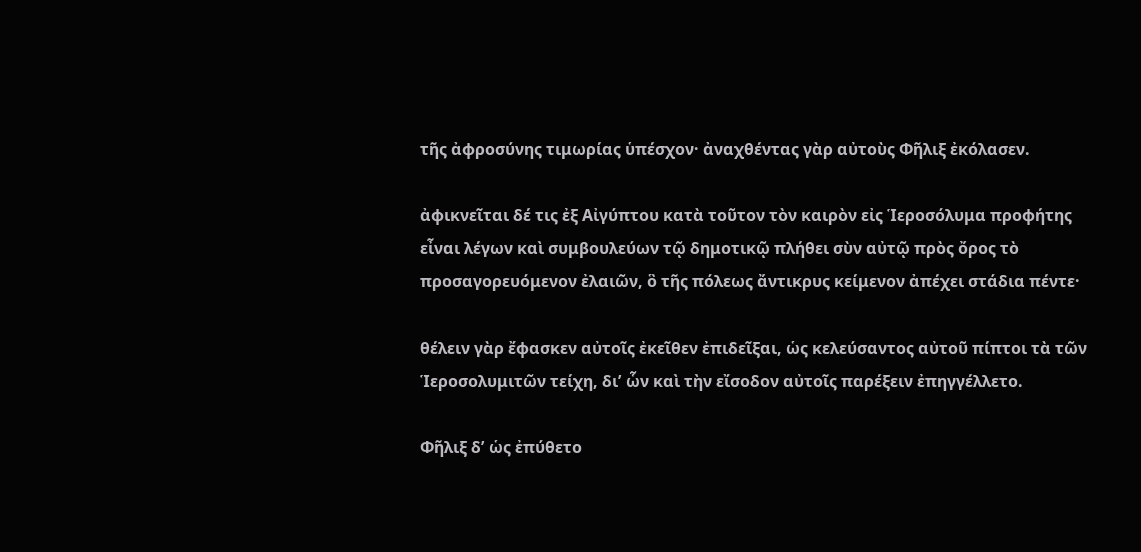τῆς ἀφροσύνης τιμωρίας ὑπέσχον· ἀναχθέντας γὰρ αὐτοὺς Φῆλιξ ἐκόλασεν.

ἀφικνεῖται δέ τις ἐξ Αἰγύπτου κατὰ τοῦτον τὸν καιρὸν εἰς Ἱεροσόλυμα προφήτης εἶναι λέγων καὶ συμβουλεύων τῷ δημοτικῷ πλήθει σὺν αὐτῷ πρὸς ὄρος τὸ προσαγορευόμενον ἐλαιῶν, ὃ τῆς πόλεως ἄντικρυς κείμενον ἀπέχει στάδια πέντε·

θέλειν γὰρ ἔφασκεν αὐτοῖς ἐκεῖθεν ἐπιδεῖξαι, ὡς κελεύσαντος αὐτοῦ πίπτοι τὰ τῶν Ἱεροσολυμιτῶν τείχη, διʼ ὧν καὶ τὴν εἴσοδον αὐτοῖς παρέξειν ἐπηγγέλλετο.

Φῆλιξ δʼ ὡς ἐπύθετο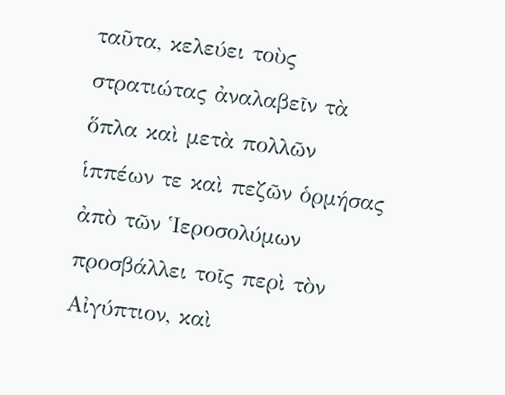ταῦτα, κελεύει τοὺς στρατιώτας ἀναλαβεῖν τὰ ὅπλα καὶ μετὰ πολλῶν ἱππέων τε καὶ πεζῶν ὁρμήσας ἀπὸ τῶν Ἱεροσολύμων προσβάλλει τοῖς περὶ τὸν Αἰγύπτιον, καὶ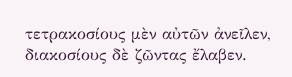τετρακοσίους μὲν αὐτῶν ἀνεῖλεν, διακοσίους δὲ ζῶντας ἔλαβεν.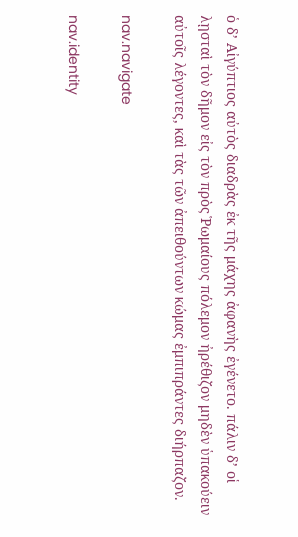ὁ δʼ Αἰγύπτιος αὐτὸς διαδρὰς ἐκ τῆς μάχης ἀφανὴς ἐγένετο. πάλιν δʼ οἱ λῃσταὶ τὸν δῆμον εἰς τὸν πρὸς Ῥωμαίους πόλεμον ἠρέθιζον μηδὲν ὑπακούειν αὐτοῖς λέγοντες, καὶ τὰς τῶν ἀπειθούντων κώμας ἐμπιπράντες διήρπαζον.

nav.navigate

nav.identity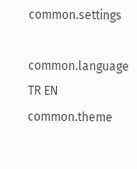common.settings

common.language
TR EN
common.theme